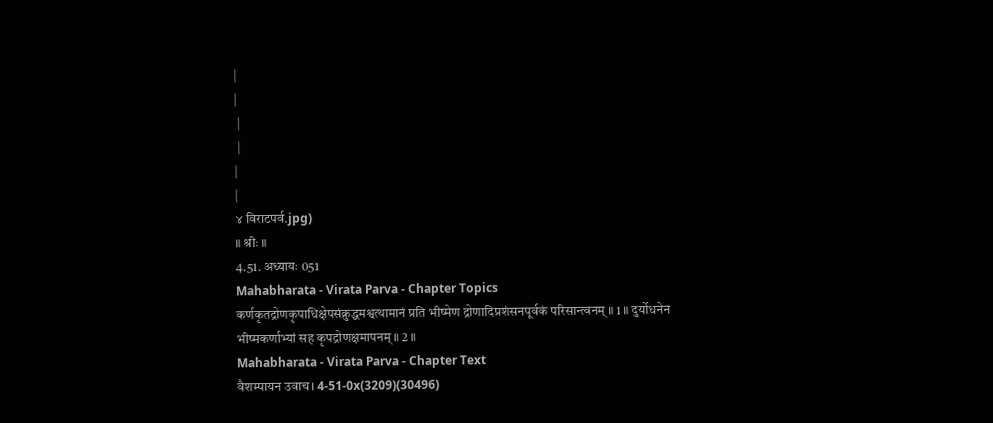|
|
 |
 |
|
|
४ विराटपर्व.jpg)
॥ श्रीः ॥
4.51. अध्यायः 051
Mahabharata - Virata Parva - Chapter Topics
कर्णकृतद्रोणकृपाधिक्षेपसंक्रुद्धमश्वत्थामानं प्रति भीष्मेण द्रोणादिप्रशंसनपूर्वकं परिसान्त्वनम् ॥ 1 ॥ दुर्योधनेन भीष्मकर्णाभ्यां सह कृपद्रोणक्षमापनम् ॥ 2 ॥
Mahabharata - Virata Parva - Chapter Text
वैशम्पायन उवाच। 4-51-0x(3209)(30496)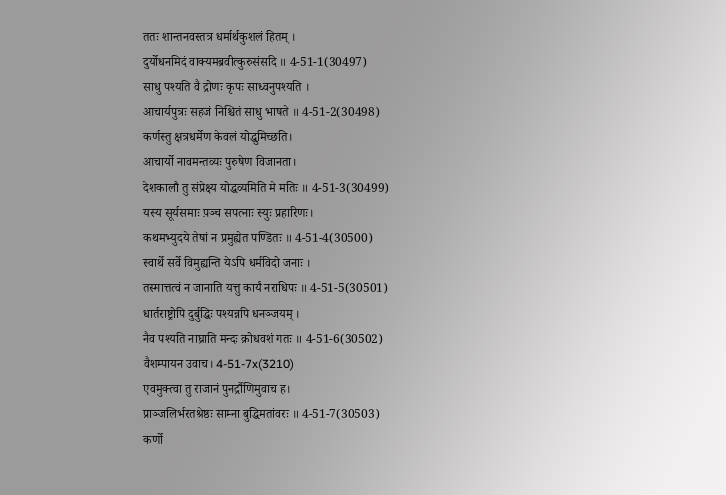ततः शान्तनवस्तत्र धर्मार्थकुशलं हितम् ।
दुर्योधनमिदं वाक्यमब्रवीत्कुरुसंसदि ॥ 4-51-1(30497)
साधु पश्यति वै द्रोणः कृपः साध्वनुपश्यति ।
आचार्यपुत्रः सहजं निश्चितं साधु भाषते ॥ 4-51-2(30498)
कर्णस्तु क्षत्रधर्मेण केवलं योद्धुमिच्छति।
आचार्यो नावमन्तव्यः पुरुषेण विजानता।
देशकालौ तु संप्रेक्ष्य योद्धव्यमिति मे मतिः ॥ 4-51-3(30499)
यस्य सूर्यसमाः प़ञ्च सपत्नाः स्युः प्रहारिणः।
कथमभ्युदये तेषां न प्रमुह्येत पण्डितः ॥ 4-51-4(30500)
स्वार्थे सर्वे विमुह्यन्ति येऽपि धर्मविदो जनाः ।
तस्मात्तत्वं न जानाति यत्तु कार्यं नराधिपः ॥ 4-51-5(30501)
धार्तराष्ट्रोपि दुर्बुद्धिः पश्यन्नपि धनञ्जयम् ।
नैव पश्यति नाघ्राति मन्दः क्रोधवशं गतः ॥ 4-51-6(30502)
वैशम्पायन उवाच। 4-51-7x(3210)
एवमुक्त्वा तु राजानं पुनर्द्रौणिमुवाच ह।
प्राञ्जलिर्भरतश्रेष्ठः साम्ना बुद्धिमतांवरः ॥ 4-51-7(30503)
कर्णो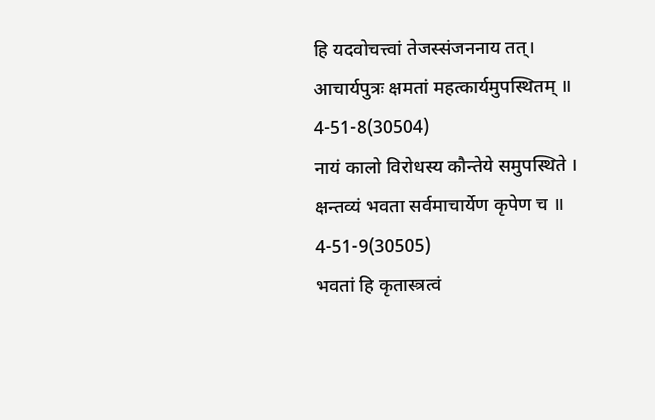हि यदवोचत्त्वां तेजस्संजननाय तत्।
आचार्यपुत्रः क्षमतां महत्कार्यमुपस्थितम् ॥ 4-51-8(30504)
नायं कालो विरोधस्य कौन्तेये समुपस्थिते ।
क्षन्तव्यं भवता सर्वमाचार्येण कृपेण च ॥ 4-51-9(30505)
भवतां हि कृतास्त्रत्वं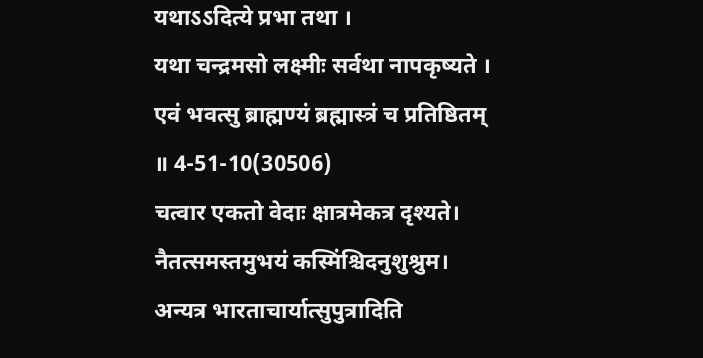यथाऽऽदित्ये प्रभा तथा ।
यथा चन्द्रमसो लक्ष्मीः सर्वथा नापकृष्यते ।
एवं भवत्सु ब्राह्मण्यं ब्रह्मास्त्रं च प्रतिष्ठितम् ॥ 4-51-10(30506)
चत्वार एकतो वेदाः क्षात्रमेकत्र दृश्यते।
नैतत्समस्तमुभयं कस्मिंश्चिदनुशुश्रुम।
अन्यत्र भारताचार्यात्सुपुत्रादिति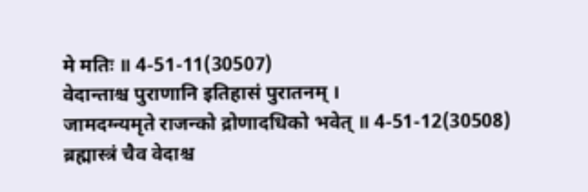मे मतिः ॥ 4-51-11(30507)
वेदान्ताश्च पुराणानि इतिहासं पुरातनम् ।
जामदग्न्यमृते राजन्को द्रोणादधिको भवेत् ॥ 4-51-12(30508)
ब्रह्मास्त्रं चैव वेदाश्च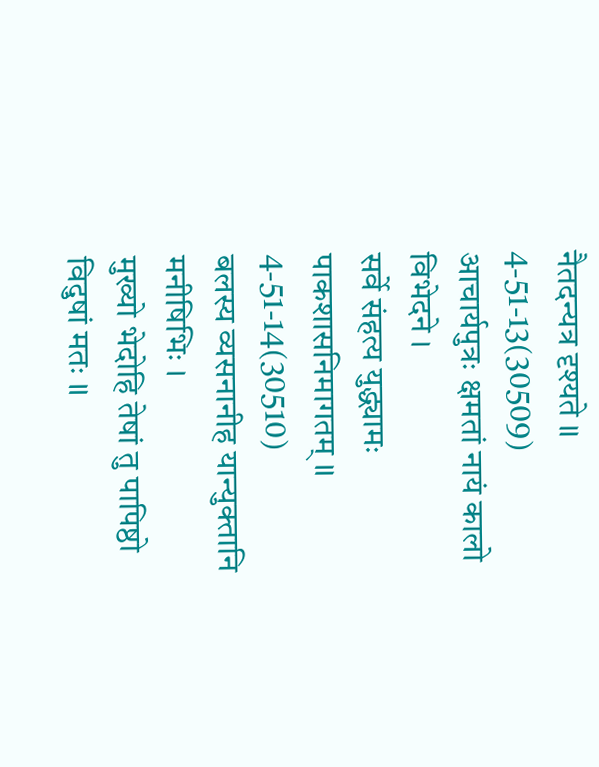नैतदन्यत्र दृश्यते ॥ 4-51-13(30509)
आचार्यपुत्रः क्षमतां नायं कालो विभेदने ।
सर्वे संहत्य युद्ध्यामः पाकशासनिमागतम् ॥ 4-51-14(30510)
बलस्य व्यसनानीह यान्युक्तानि मनीषिभिः ।
मुख्यो भेदोहि तेषां तु पापिष्ठो विदुषां मतः ॥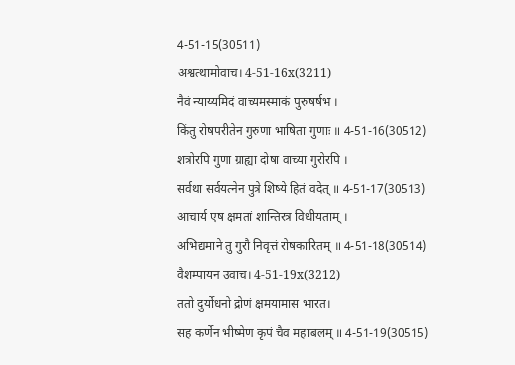4-51-15(30511)
अश्वत्थामोवाच। 4-51-16x(3211)
नैवं न्याय्यमिदं वाच्यमस्माकं पुरुषर्षभ ।
किंतु रोषपरीतेन गुरुणा भाषिता गुणाः ॥ 4-51-16(30512)
शत्रोरपि गुणा ग्राह्या दोषा वाच्या गुरोरपि ।
सर्वथा सर्वयत्नेन पुत्रे शिष्ये हितं वदेत् ॥ 4-51-17(30513)
आचार्य एष क्षमतां शान्तिरत्र विधीयताम् ।
अभिद्यमाने तु गुरौ निवृत्तं रोषकारितम् ॥ 4-51-18(30514)
वैशम्पायन उवाच। 4-51-19x(3212)
ततो दुर्योधनो द्रोणं क्षमयामास भारत।
सह कर्णेन भीष्मेण कृपं चैव महाबलम् ॥ 4-51-19(30515)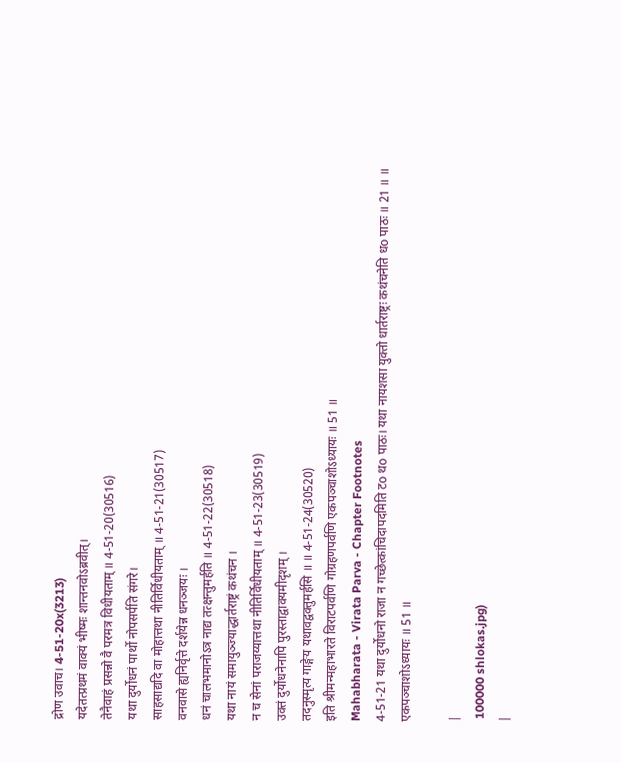द्रोण उवाच। 4-51-20x(3213)
यदेतत्प्रथमं वाक्यं भीष्मः शान्तनवोऽब्रवीत्।
तेनैवाहं प्रसन्नो वै परमत्र विधीयताम् ॥ 4-51-20(30516)
यथा दुर्योधनं पार्थो नोपसर्पति संगरे।
साहसाद्यदि वा मोहात्तथा नीतिर्विधीयताम् ॥ 4-51-21(30517)
वनवासे ह्यनिर्वृत्ते दर्शयेन्न धनञ्जयः ।
धनं चालभमानोऽत्र नाद्य तत्क्षन्तुमर्हति ॥ 4-51-22(30518)
यथा नायं समायुञ्ज्याद्धार्तराष्ट्रं कथंचन ।
न च सेनां पराजय्यात्तथा नीतिर्विधीयताम् ॥ 4-51-23(30519)
उक्तं दुर्योधनेनापि पुरस्ताद्वाक्यमीदृशम् ।
तदनुस्मृत्य गाङ्गेय यथावद्वक्तुमर्हसि ॥ ॥ 4-51-24(30520)
इति श्रीमन्महाभारते विराटपर्वणि गोग्रहणपर्वणि एकपञ्चाशोऽध्यायः ॥ 51 ॥
Mahabharata - Virata Parva - Chapter Footnotes
4-51-21 यथा दुर्योधनो राजा न गच्छेत्कांचिदापदमिति टo थo पाठः। यथा नायशसा युक्तो धार्तराष्ट्रः कथंचनेति धo पाठः ॥ 21 ॥ ॥ एकपञ्चाशोऽध्यायः ॥ 51 ॥

|
 100000 shlokas.jpg)
|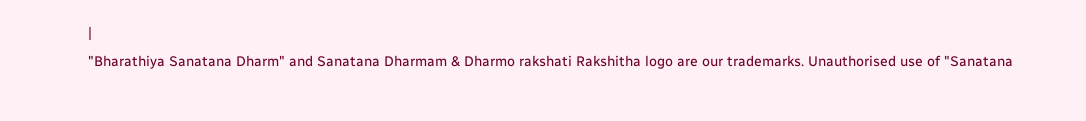|
"Bharathiya Sanatana Dharm" and Sanatana Dharmam & Dharmo rakshati Rakshitha logo are our trademarks. Unauthorised use of "Sanatana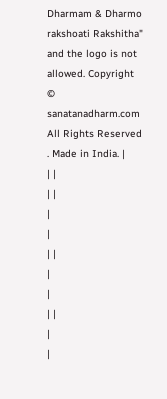Dharmam & Dharmo rakshoati Rakshitha" and the logo is not allowed. Copyright © sanatanadharm.com All Rights Reserved . Made in India. |
| |
| |
|
|
| |
|
|
| |
|
|